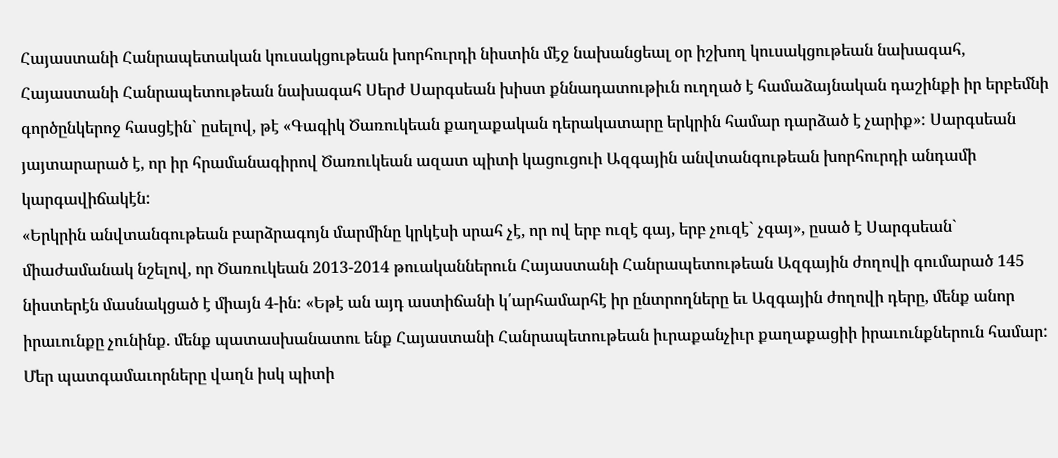Հայաստանի Հանրապետական կուսակցութեան խորհուրդի նիստին մէջ նախանցեալ օր իշխող կուսակցութեան նախագահ, Հայաստանի Հանրապետութեան նախագահ Սերժ Սարգսեան խիստ քննադատութիւն ուղղած է համաձայնական դաշինքի իր երբեմնի գործընկերոջ հասցէին` ըսելով, թէ «Գագիկ Ծառուկեան քաղաքական դերակատարը երկրին համար դարձած է չարիք»: Սարգսեան յայտարարած է, որ իր հրամանագիրով Ծառուկեան ազատ պիտի կացուցուի Ազգային անվտանգութեան խորհուրդի անդամի կարգավիճակէն:
«Երկրին անվտանգութեան բարձրագոյն մարմինը կրկէսի սրահ չէ, որ ով երբ ուզէ գայ, երբ չուզէ` չգայ», ըսած է Սարգսեան` միաժամանակ նշելով, որ Ծառուկեան 2013-2014 թուականներուն Հայաստանի Հանրապետութեան Ազգային ժողովի գումարած 145 նիստերէն մասնակցած է միայն 4-ին: «Եթէ ան այդ աստիճանի կ՛արհամարհէ իր ընտրողները եւ Ազգային ժողովի դերը, մենք անոր իրաւունքը չունինք. մենք պատասխանատու ենք Հայաստանի Հանրապետութեան իւրաքանչիւր քաղաքացիի իրաւունքներուն համար: Մեր պատգամաւորները վաղն իսկ պիտի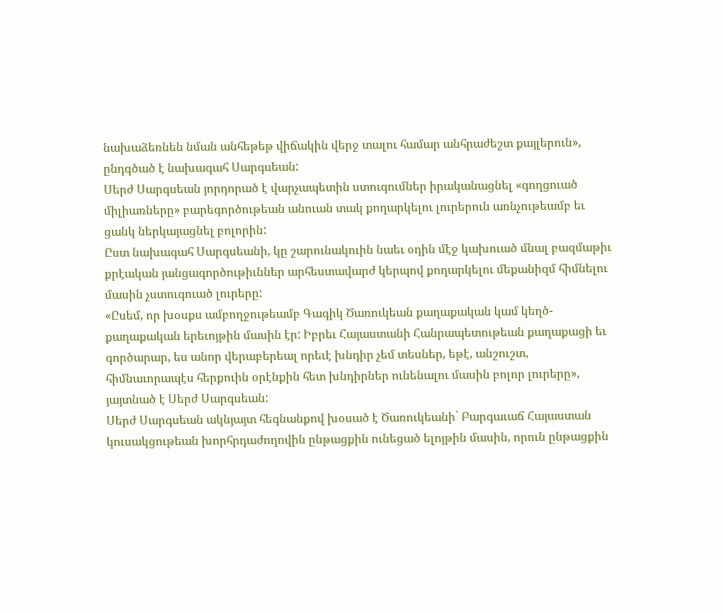նախաձեռնեն նման անհեթեթ վիճակին վերջ տալու համար անհրաժեշտ քայլերուն», ընդգծած է նախագահ Սարգսեան:
Սերժ Սարգսեան յորդորած է վարչապետին ստուգումներ իրականացնել «գողցուած միլիառները» բարեգործութեան անուան տակ քողարկելու լուրերուն առնչութեամբ եւ ցանկ ներկայացնել բոլորին:
Ըստ նախագահ Սարգսեանի, կը շարունակուին նաեւ օդին մէջ կախուած մնալ բազմաթիւ քրէական յանցագործութիւններ արհեստավարժ կերպով քողարկելու մեքանիզմ հիմնելու մասին չստուգուած լուրերը:
«Ըսեմ, որ խօսքս ամբողջութեամբ Գագիկ Ծառուկեան քաղաքական կամ կեղծ-քաղաքական երեւոյթին մասին էր: Իբրեւ Հայաստանի Հանրապետութեան քաղաքացի եւ գործարար, ես անոր վերաբերեալ որեւէ խնդիր չեմ տեսներ, եթէ, անշուշտ, հիմնաւորապէս հերքուին օրէնքին հետ խնդիրներ ունենալու մասին բոլոր լուրերը», յայտնած է Սերժ Սարգսեան:
Սերժ Սարգսեան ակնյայտ հեգնանքով խօսած է Ծառուկեանի` Բարգաւաճ Հայաստան կուսակցութեան խորհրդաժողովին ընթացքին ունեցած ելոյթին մասին, որուն ընթացքին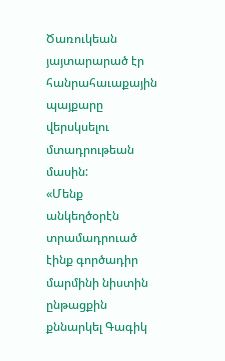Ծառուկեան յայտարարած էր հանրահաւաքային պայքարը վերսկսելու մտադրութեան մասին:
«Մենք անկեղծօրէն տրամադրուած էինք գործադիր մարմինի նիստին ընթացքին քննարկել Գագիկ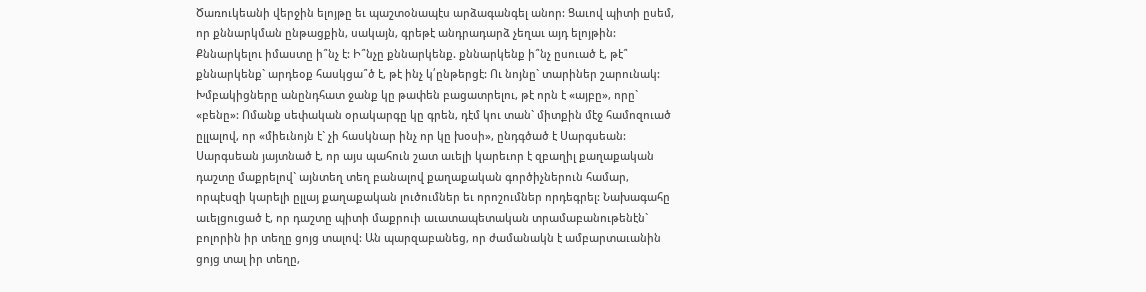Ծառուկեանի վերջին ելոյթը եւ պաշտօնապէս արձագանգել անոր: Ցաւով պիտի ըսեմ, որ քննարկման ընթացքին, սակայն, գրեթէ անդրադարձ չեղաւ այդ ելոյթին: Քննարկելու իմաստը ի՞նչ է: Ի՞նչը քննարկենք. քննարկենք ի՞նչ ըսուած է, թէ՞ քննարկենք` արդեօք հասկցա՞ծ է, թէ ինչ կ՛ընթերցէ: Ու նոյնը` տարիներ շարունակ: Խմբակիցները անընդհատ ջանք կը թափեն բացատրելու, թէ որն է «այբը», որը` «բենը»: Ոմանք սեփական օրակարգը կը գրեն, դէմ կու տան` միտքին մէջ համոզուած ըլլալով, որ «միեւնոյն է` չի հասկնար ինչ որ կը խօսի», ընդգծած է Սարգսեան:
Սարգսեան յայտնած է, որ այս պահուն շատ աւելի կարեւոր է զբաղիլ քաղաքական դաշտը մաքրելով` այնտեղ տեղ բանալով քաղաքական գործիչներուն համար, որպէսզի կարելի ըլլայ քաղաքական լուծումներ եւ որոշումներ որդեգրել: Նախագահը աւելցուցած է, որ դաշտը պիտի մաքրուի աւատապետական տրամաբանութենէն` բոլորին իր տեղը ցոյց տալով: Ան պարզաբանեց, որ ժամանակն է ամբարտաւանին ցոյց տալ իր տեղը,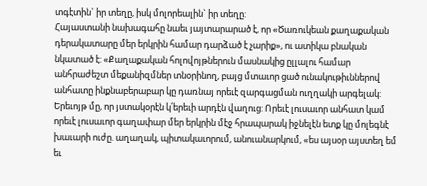տգէտին` իր տեղը, իսկ մոլորեալին` իր տեղը:
Հայաստանի նախագահը նաեւ յայտարարած է, որ «Ծառուկեան քաղաքական դերակատարը մեր երկրին համար դարձած է չարիք», ու ատիկա բնական նկատած է: «Քաղաքական հոլովոյթներուն մասնակից ըլլալու համար անհրաժեշտ մեքանիզմներ տնօրինող, բայց մտաւոր ցած ունակութիւններով անհատը ինքնաբերաբար կը դառնայ որեւէ զարգացման ուղղակի արգելակ: Երեւոյթ մը, որ յստակօրէն կ՛երեւի արդէն վաղուց: Որեւէ լուսաւոր անհատ կամ որեւէ լուսաւոր գաղափար մեր երկրին մէջ հրապարակ իջնելէն ետք կը մոլեգնէ խաւարի ուժը. աղաղակ, պիտակաւորում, անուանարկում, «ես այսօր այստեղ եմ եւ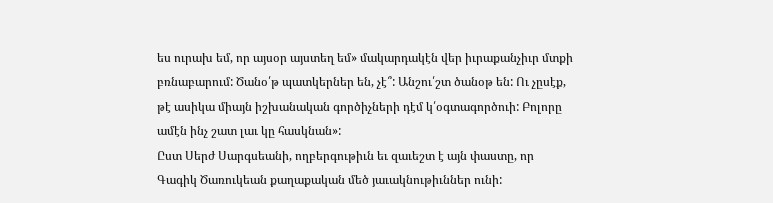ես ուրախ եմ, որ այսօր այստեղ եմ» մակարդակէն վեր իւրաքանչիւր մտքի բռնաբարում: Ծանօ՛թ պատկերներ են, չէ՞: Անշու՛շտ ծանօթ են: Ու չըսէք, թէ ասիկա միայն իշխանական գործիչների դէմ կ՛օգտագործուի: Բոլորը ամէն ինչ շատ լաւ կը հասկնան»:
Ըստ Սերժ Սարգսեանի, ողբերգութիւն եւ զաւեշտ է այն փաստը, որ Գագիկ Ծառուկեան քաղաքական մեծ յաւակնութիւններ ունի: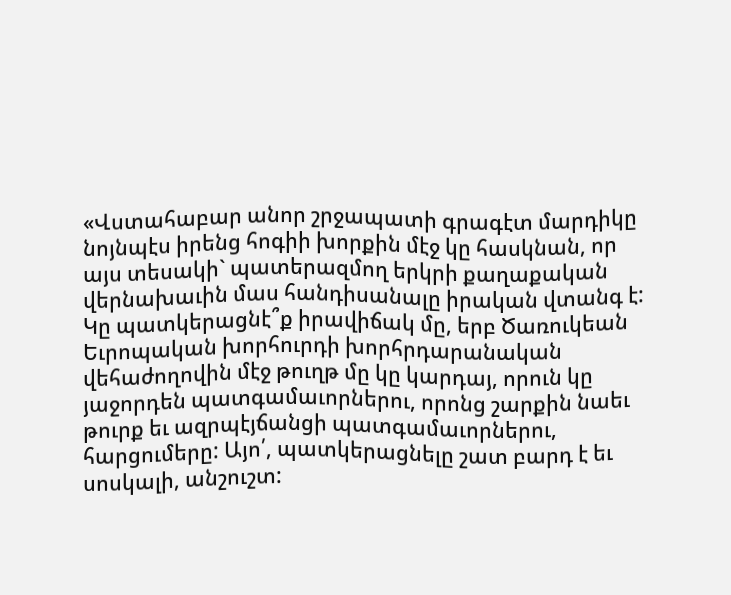«Վստահաբար անոր շրջապատի գրագէտ մարդիկը նոյնպէս իրենց հոգիի խորքին մէջ կը հասկնան, որ այս տեսակի` պատերազմող երկրի քաղաքական վերնախաւին մաս հանդիսանալը իրական վտանգ է: Կը պատկերացնէ՞ք իրավիճակ մը, երբ Ծառուկեան Եւրոպական խորհուրդի խորհրդարանական վեհաժողովին մէջ թուղթ մը կը կարդայ, որուն կը յաջորդեն պատգամաւորներու, որոնց շարքին նաեւ թուրք եւ ազրպէյճանցի պատգամաւորներու, հարցումերը: Այո՛, պատկերացնելը շատ բարդ է եւ սոսկալի, անշուշտ: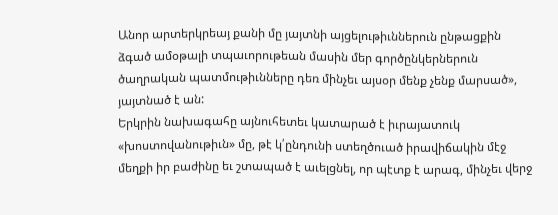Անոր արտերկրեայ քանի մը յայտնի այցելութիւններուն ընթացքին ձգած ամօթալի տպաւորութեան մասին մեր գործընկերներուն ծաղրական պատմութիւնները դեռ մինչեւ այսօր մենք չենք մարսած», յայտնած է ան:
Երկրին նախագահը այնուհետեւ կատարած է իւրայատուկ «խոստովանութիւն» մը, թէ կ՛ընդունի ստեղծուած իրավիճակին մէջ մեղքի իր բաժինը եւ շտապած է աւելցնել, որ պէտք է արագ, մինչեւ վերջ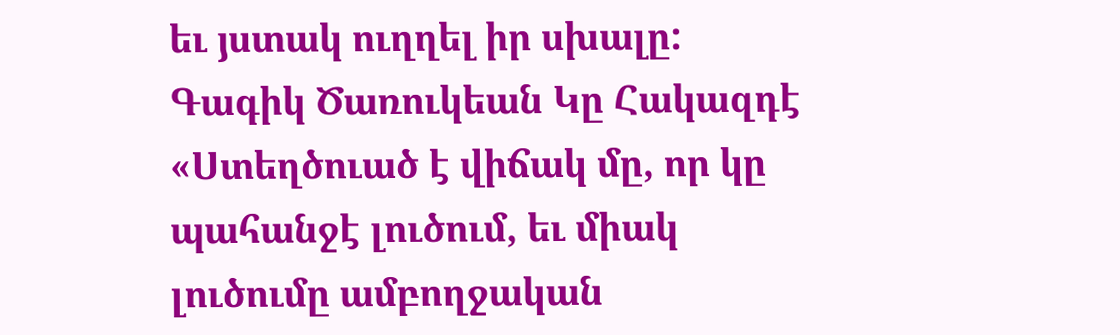եւ յստակ ուղղել իր սխալը:
Գագիկ Ծառուկեան Կը Հակազդէ
«Ստեղծուած է վիճակ մը, որ կը պահանջէ լուծում, եւ միակ լուծումը ամբողջական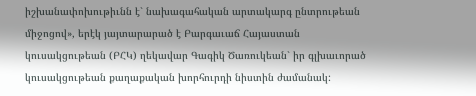իշխանափոխութիւնն է` նախագահական արտակարգ ընտրութեան միջոցով», երէկ յայտարարած է Բարգաւաճ Հայաստան կուսակցութեան (ԲՀԿ) ղեկավար Գագիկ Ծառուկեան` իր գլխաւորած կուսակցութեան քաղաքական խորհուրդի նիստին ժամանակ: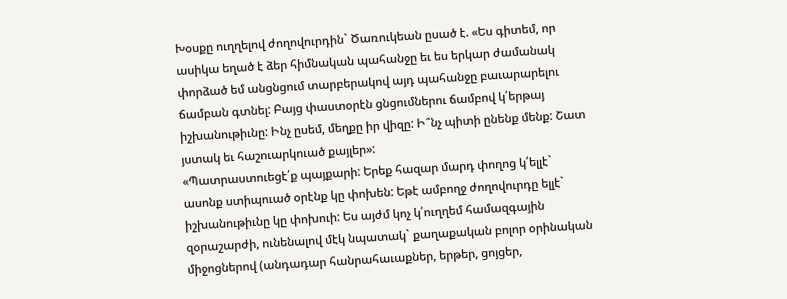Խօսքը ուղղելով ժողովուրդին` Ծառուկեան ըսած է. «Ես գիտեմ, որ ասիկա եղած է ձեր հիմնական պահանջը եւ ես երկար ժամանակ փորձած եմ անցնցում տարբերակով այդ պահանջը բաւարարելու ճամբան գտնել: Բայց փաստօրէն ցնցումներու ճամբով կ՛երթայ իշխանութիւնը: Ինչ ըսեմ, մեղքը իր վիզը: Ի՞նչ պիտի ընենք մենք: Շատ յստակ եւ հաշուարկուած քայլեր»:
«Պատրաստուեցէ՛ք պայքարի: Երեք հազար մարդ փողոց կ՛ելլէ` ասոնք ստիպուած օրէնք կը փոխեն: Եթէ ամբողջ ժողովուրդը ելլէ` իշխանութիւնը կը փոխուի: Ես այժմ կոչ կ՛ուղղեմ համազգային զօրաշարժի, ունենալով մէկ նպատակ` քաղաքական բոլոր օրինական միջոցներով (անդադար հանրահաւաքներ, երթեր, ցոյցեր,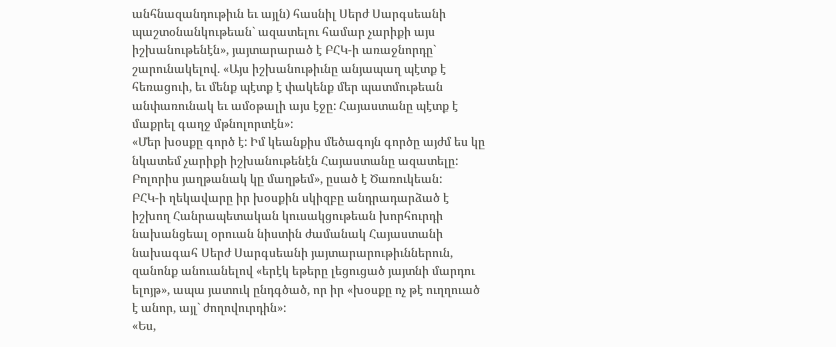անհնազանդութիւն եւ այլն) հասնիլ Սերժ Սարգսեանի պաշտօնանկութեան` ազատելու համար չարիքի այս իշխանութենէն», յայտարարած է ԲՀԿ-ի առաջնորդը` շարունակելով. «Այս իշխանութիւնը անյապաղ պէտք է հեռացուի, եւ մենք պէտք է փակենք մեր պատմութեան անփառունակ եւ ամօթալի այս էջը: Հայաստանը պէտք է մաքրել գաղջ մթնոլորտէն»:
«Մեր խօսքը գործ է: Իմ կեանքիս մեծագոյն գործը այժմ ես կը նկատեմ չարիքի իշխանութենէն Հայաստանը ազատելը: Բոլորիս յաղթանակ կը մաղթեմ», ըսած է Ծառուկեան:
ԲՀԿ-ի ղեկավարը իր խօսքին սկիզբը անդրադարձած է իշխող Հանրապետական կուսակցութեան խորհուրդի նախանցեալ օրուան նիստին ժամանակ Հայաստանի նախագահ Սերժ Սարգսեանի յայտարարութիւններուն, զանոնք անուանելով «երէկ եթերը լեցուցած յայտնի մարդու ելոյթ», ապա յատուկ ընդգծած, որ իր «խօսքը ոչ թէ ուղղուած է անոր, այլ` ժողովուրդին»:
«Ես,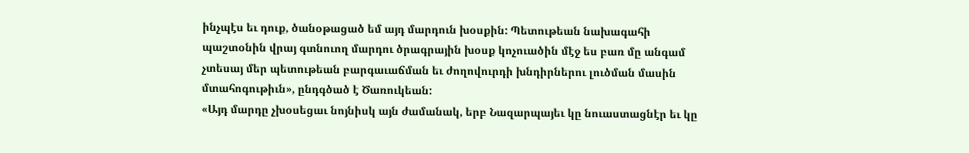ինչպէս եւ դուք, ծանօթացած եմ այդ մարդուն խօսքին: Պետութեան նախագահի պաշտօնին վրայ գտնուող մարդու ծրագրային խօսք կոչուածին մէջ ես բառ մը անգամ չտեսայ մեր պետութեան բարգաւաճման եւ ժողովուրդի խնդիրներու լուծման մասին մտահոգութիւն», ընդգծած է Ծառուկեան:
«Այդ մարդը չխօսեցաւ նոյնիսկ այն ժամանակ, երբ Նազարպայեւ կը նուաստացնէր եւ կը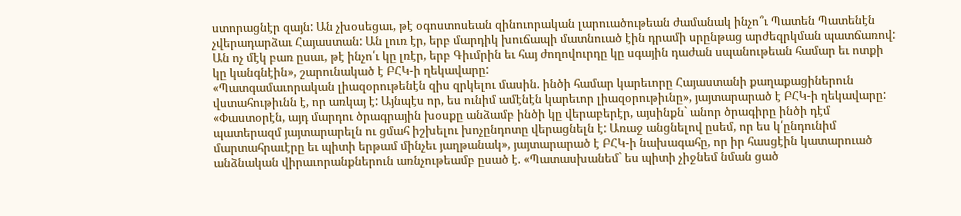ստորացնէր զայն: Ան չխօսեցաւ, թէ օգոստոսեան զինուորական լարուածութեան ժամանակ ինչո՞ւ Պատեն Պատենէն չվերադարձաւ Հայաստան: Ան լուռ էր, երբ մարդիկ խուճապի մատնուած էին դրամի սրընթաց արժեզրկման պատճառով: Ան ոչ մէկ բառ ըսաւ, թէ ինչո՛ւ կը լռէր, երբ Գիւմրին եւ հայ ժողովուրդը կը սգային դաժան սպանութեան համար եւ ոտքի կը կանգնէին», շարունակած է ԲՀԿ-ի ղեկավարը:
«Պատգամաւորական լիազօրութենէն զիս զրկելու մասին. ինծի համար կարեւորը Հայաստանի քաղաքացիներուն վստահութիւնն է, որ առկայ է: Այնպէս որ, ես ունիմ ամէնէն կարեւոր լիազօրութիւնը», յայտարարած է ԲՀԿ-ի ղեկավարը:
«Փաստօրէն, այդ մարդու ծրագրային խօսքը անձամբ ինծի կը վերաբերէր, այսինքն` անոր ծրագիրը ինծի դէմ պատերազմ յայտարարելն ու ցմահ իշխելու խոչընդոտը վերացնելն է: Առաջ անցնելով ըսեմ, որ ես կ՛ընդունիմ մարտահրաւէրը եւ պիտի երթամ մինչեւ յաղթանակ», յայտարարած է ԲՀԿ-ի նախագահը, որ իր հասցէին կատարուած անձնական վիրաւորանքներուն առնչութեամբ ըսած է. «Պատասխանեմ` ես պիտի չիջնեմ նման ցած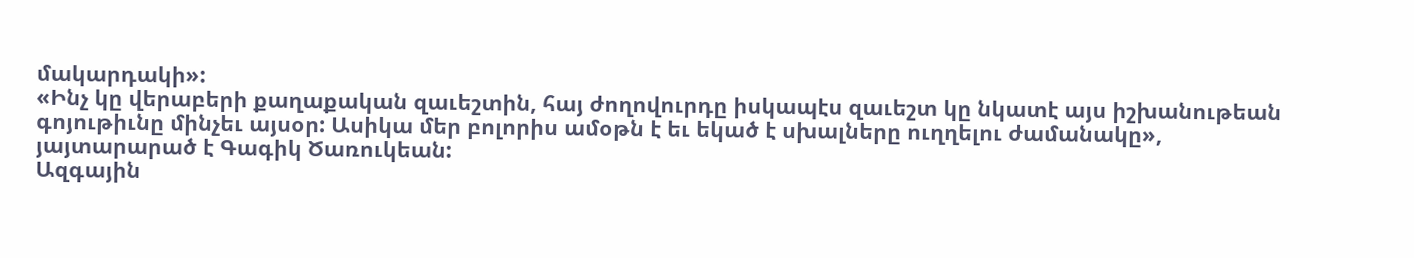մակարդակի»:
«Ինչ կը վերաբերի քաղաքական զաւեշտին, հայ ժողովուրդը իսկապէս զաւեշտ կը նկատէ այս իշխանութեան գոյութիւնը մինչեւ այսօր: Ասիկա մեր բոլորիս ամօթն է եւ եկած է սխալները ուղղելու ժամանակը», յայտարարած է Գագիկ Ծառուկեան:
Ազգային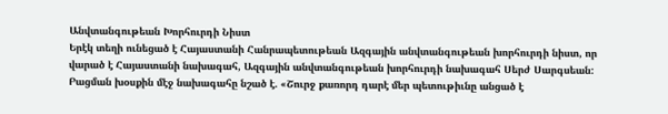Անվտանգութեան Խորհուրդի Նիստ
Երէկ տեղի ունեցած է Հայաստանի Հանրապետութեան Ազգային անվտանգութեան խորհուրդի նիստ, որ վարած է Հայաստանի նախագահ, Ազգային անվտանգութեան խորհուրդի նախագահ Սերժ Սարգսեան: Բացման խօսքին մէջ նախագահը նշած է. «Շուրջ քառորդ դարէ մեր պետութիւնը անցած է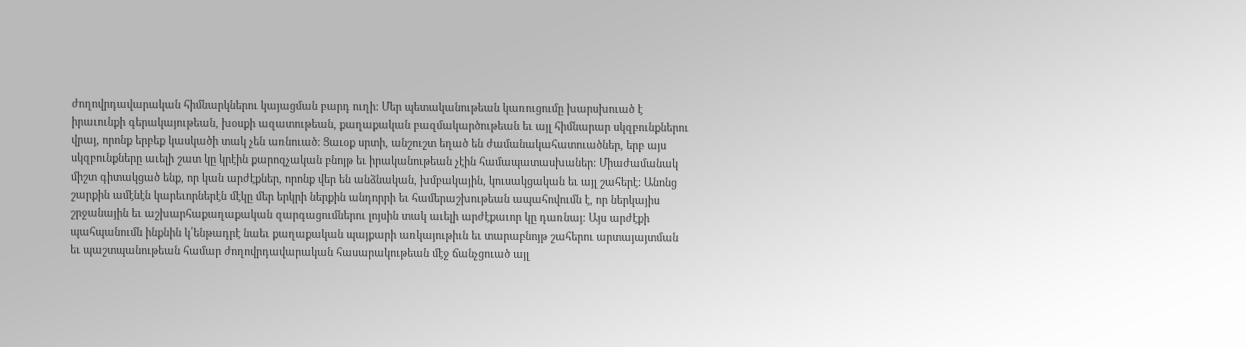ժողովրդավարական հիմնարկներու կայացման բարդ ուղի: Մեր պետականութեան կառուցումը խարսխուած է իրաւունքի գերակայութեան, խօսքի ազատութեան, քաղաքական բազմակարծութեան եւ այլ հիմնարար սկզբունքներու վրայ, որոնք երբեք կասկածի տակ չեն առնուած: Ցաւօք սրտի, անշուշտ եղած են ժամանակահատուածներ, երբ այս սկզբունքները աւելի շատ կը կրէին քարոզչական բնոյթ եւ իրականութեան չէին համապատասխաներ: Միաժամանակ միշտ գիտակցած ենք, որ կան արժէքներ, որոնք վեր են անձնական, խմբակային, կուսակցական եւ այլ շահերէ: Անոնց շարքին ամէնէն կարեւորներէն մէկը մեր երկրի ներքին անդորրի եւ համերաշխութեան ապահովումն է, որ ներկայիս շրջանային եւ աշխարհաքաղաքական զարգացումներու լոյսին տակ աւելի արժէքաւոր կը դառնայ: Այս արժէքի պահպանումն ինքնին կ՛ենթադրէ նաեւ քաղաքական պայքարի առկայութիւն եւ տարաբնոյթ շահերու արտայայտման եւ պաշտպանութեան համար ժողովրդավարական հասարակութեան մէջ ճանչցուած այլ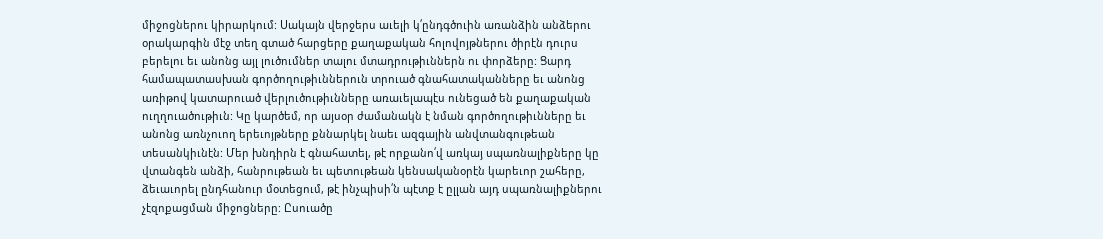միջոցներու կիրարկում: Սակայն վերջերս աւելի կ՛ընդգծուին առանձին անձերու օրակարգին մէջ տեղ գտած հարցերը քաղաքական հոլովոյթներու ծիրէն դուրս բերելու եւ անոնց այլ լուծումներ տալու մտադրութիւններն ու փորձերը: Ցարդ համապատասխան գործողութիւններուն տրուած գնահատականները եւ անոնց առիթով կատարուած վերլուծութիւնները առաւելապէս ունեցած են քաղաքական ուղղուածութիւն: Կը կարծեմ, որ այսօր ժամանակն է նման գործողութիւնները եւ անոնց առնչուող երեւոյթները քննարկել նաեւ ազգային անվտանգութեան տեսանկիւնէն: Մեր խնդիրն է գնահատել, թէ որքանո՛վ առկայ սպառնալիքները կը վտանգեն անձի, հանրութեան եւ պետութեան կենսականօրէն կարեւոր շահերը, ձեւաւորել ընդհանուր մօտեցում, թէ ինչպիսի՛ն պէտք է ըլլան այդ սպառնալիքներու չէզոքացման միջոցները: Ըսուածը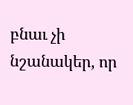բնաւ չի նշանակեր, որ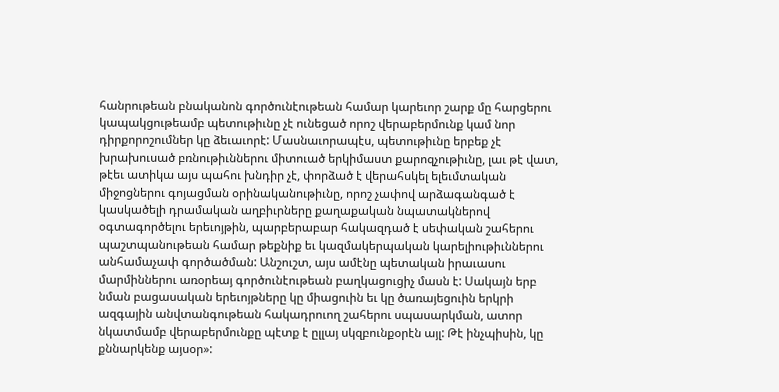հանրութեան բնականոն գործունէութեան համար կարեւոր շարք մը հարցերու կապակցութեամբ պետութիւնը չէ ունեցած որոշ վերաբերմունք կամ նոր դիրքորոշումներ կը ձեւաւորէ: Մասնաւորապէս, պետութիւնը երբեք չէ խրախուսած բռնութիւններու միտուած երկիմաստ քարոզչութիւնը, լաւ թէ վատ, թէեւ ատիկա այս պահու խնդիր չէ, փորձած է վերահսկել ելեւմտական միջոցներու գոյացման օրինականութիւնը, որոշ չափով արձագանգած է կասկածելի դրամական աղբիւրները քաղաքական նպատակներով օգտագործելու երեւոյթին, պարբերաբար հակազդած է սեփական շահերու պաշտպանութեան համար թեքնիք եւ կազմակերպական կարելիութիւններու անհամաչափ գործածման: Անշուշտ, այս ամէնը պետական իրաւասու մարմիններու առօրեայ գործունէութեան բաղկացուցիչ մասն է: Սակայն երբ նման բացասական երեւոյթները կը միացուին եւ կը ծառայեցուին երկրի ազգային անվտանգութեան հակադրուող շահերու սպասարկման, ատոր նկատմամբ վերաբերմունքը պէտք է ըլլայ սկզբունքօրէն այլ: Թէ ինչպիսին, կը քննարկենք այսօր»: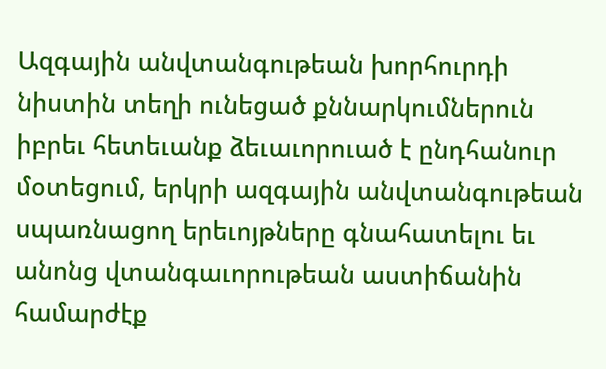Ազգային անվտանգութեան խորհուրդի նիստին տեղի ունեցած քննարկումներուն իբրեւ հետեւանք ձեւաւորուած է ընդհանուր մօտեցում, երկրի ազգային անվտանգութեան սպառնացող երեւոյթները գնահատելու եւ անոնց վտանգաւորութեան աստիճանին համարժէք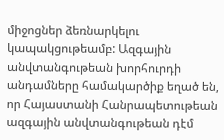միջոցներ ձեռնարկելու կապակցութեամբ: Ազգային անվտանգութեան խորհուրդի անդամները համակարծիք եղած են, որ Հայաստանի Հանրապետութեան ազգային անվտանգութեան դէմ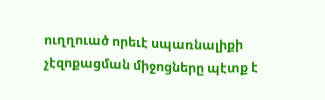ուղղուած որեւէ սպառնալիքի չէզոքացման միջոցները պէտք է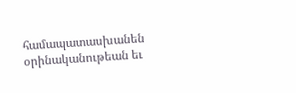համապատասխանեն օրինականութեան եւ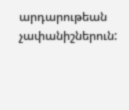արդարութեան չափանիշներուն: